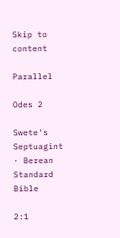Skip to content

Parallel

Odes 2

Swete's Septuagint · Berean Standard Bible

2:1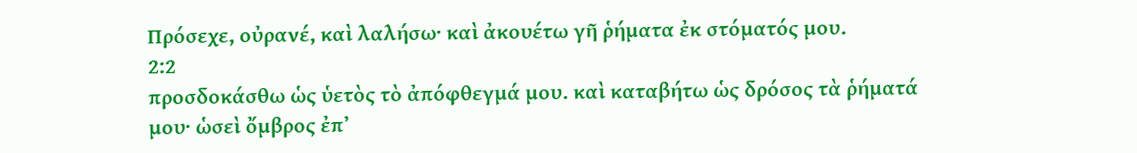Πρόσεχε, οὐρανέ, καὶ λαλήσω· καὶ ἀκουέτω γῆ ῥήματα ἐκ στόματός μου.
2:2
προσδοκάσθω ὡς ὑετὸς τὸ ἀπόφθεγμά μου. καὶ καταβήτω ὡς δρόσος τὰ ῥήματά μου· ὡσεὶ ὄμβρος ἐπʼ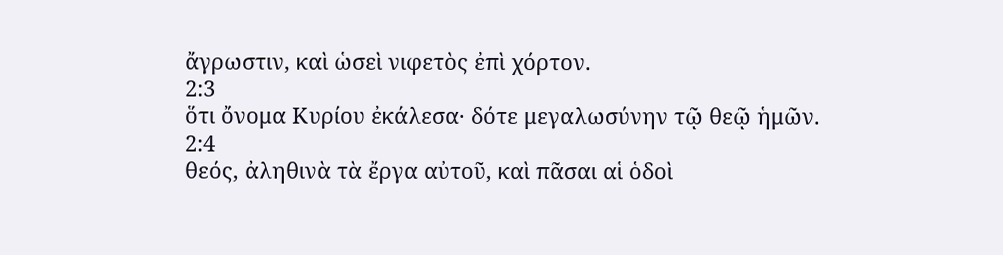ἄγρωστιν, καὶ ὡσεὶ νιφετὸς ἐπὶ χόρτον.
2:3
ὅτι ὄνομα Κυρίου ἐκάλεσα· δότε μεγαλωσύνην τῷ θεῷ ἡμῶν.
2:4
θεός, ἀληθινὰ τὰ ἔργα αὐτοῦ, καὶ πᾶσαι αἱ ὁδοὶ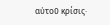αὐτοῦ κρίσις·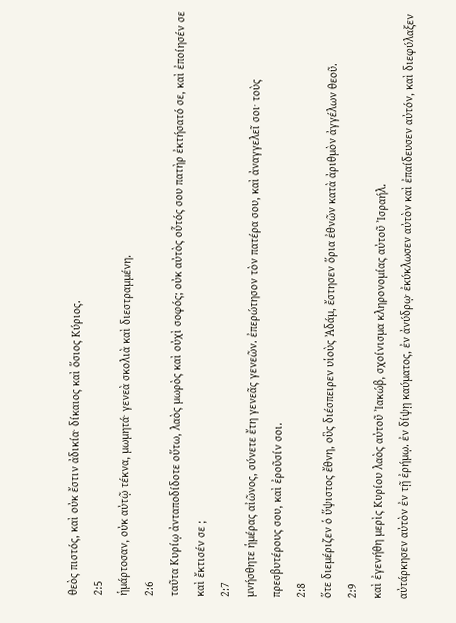θεὸς πιστός, καὶ οὐκ ἔστιν ἀδικία· δίκαιος καὶ ὅσιος Κύριος.
2:5
ἡμάρτοσαν, οὐκ αὐτῷ τέκνα, μωμητά· γενεὰ σκολιὰ καὶ διεστραμμένη.
2:6
ταῦτα Κυρίῳ ἀνταποδίδοτε οὕτω, λαὸς μωρὸς καὶ οὐχὶ σοφός; οὐκ αὐτὸς οὗτός σου πατὴρ ἐκτήσατό σε, καὶ ἐποίησέν σε καὶ ἔκτισέν σε ;
2:7
μνήσθητε ἡμέρας αἰῶνος, σύνετε ἔτη γενεᾶς γενεῶν. ἐπερώτησον τὸν πατέρα σου, καὶ ἀναγγελεῖ σοι· τοὺς πρεσβυτέρους σου, καὶ ἐροῦσίν σοι.
2:8
ὅτε διεμέριζεν ὁ ὕψιστος ἔθνη, οὓς διέσπειρεν υἱοὺς Ἀδάμ, ἔστησεν ὅρια ἐθνῶν κατὰ ἀριθμὸν ἀγγέλων θεοῦ.
2:9
καὶ ἐγενήθη μερὶς Κυρίου λαὸς αὐτοῦ Ἰακώβ, σχοίνισμα κληρονομίας αὐτοῦ Ἰσραήλ.
αὐτάρκησεν αὐτὸν ἐν τῇ ἐρήμῳ. ἐν δίψῃ καύματος, ἐν ἀνύδρῳ· ἐκύκλωσεν αὐτὸν καὶ ἐπαίδευσεν αὐτόν, καὶ διεφύλαξεν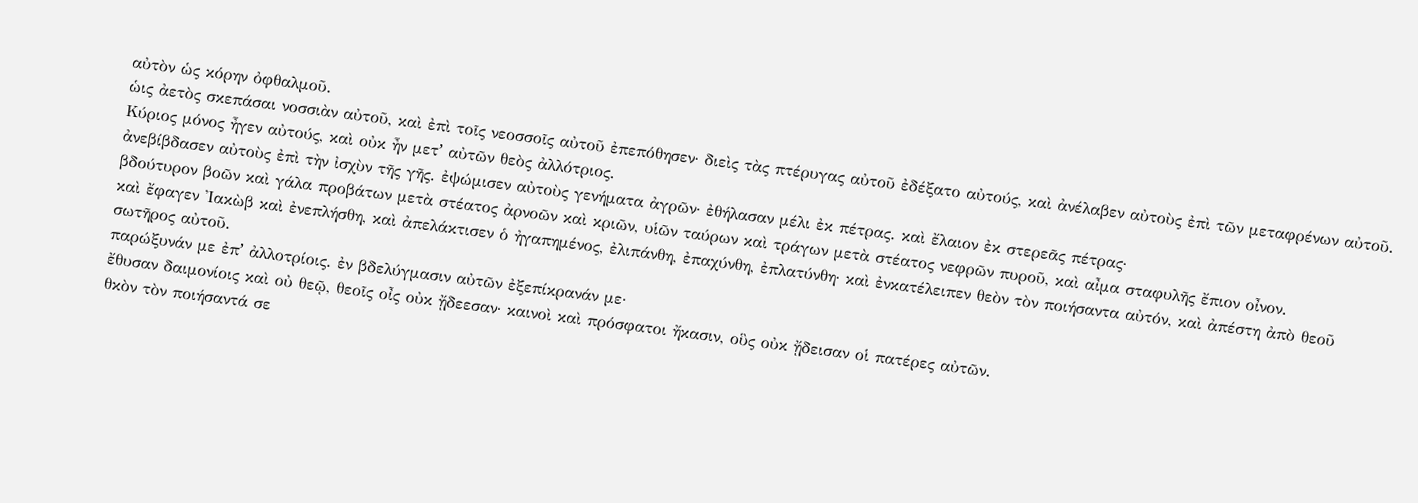αὐτὸν ὡς κόρην ὀφθαλμοῦ.
ὡις ἀετὸς σκεπάσαι νοσσιὰν αὐτοῦ, καὶ ἐπὶ τοῖς νεοσσοῖς αὐτοῦ ἐπεπόθησεν· διεὶς τὰς πτέρυγας αὐτοῦ ἐδέξατο αὐτούς, καὶ ἀνέλαβεν αὐτοὺς ἐπὶ τῶν μεταφρένων αὐτοῦ.
Κύριος μόνος ἦγεν αὐτούς, καὶ οὐκ ἦν μετʼ αὐτῶν θεὸς ἀλλότριος.
ἀνεβίβδασεν αὐτοὺς ἐπὶ τὴν ἰσχὺν τῆς γῆς. ἐψώμισεν αὐτοὺς γενήματα ἀγρῶν· ἐθήλασαν μέλι ἐκ πέτρας. καὶ ἔλαιον ἐκ στερεᾶς πέτρας·
βδούτυρον βοῶν καὶ γάλα προβάτων μετὰ στέατος ἀρνοῶν καὶ κριῶν, υἱῶν ταύρων καὶ τράγων μετὰ στέατος νεφρῶν πυροῦ, καὶ αἶμα σταφυλῆς ἔπιον οἶνον.
καὶ ἔφαγεν Ἰακὼβ καὶ ἐνεπλήσθη, καὶ ἀπελάκτισεν ὁ ἠγαπημένος, ἐλιπάνθη, ἐπαχύνθη, ἐπλατύνθη· καὶ ἐνκατέλειπεν θεὸν τὸν ποιήσαντα αὐτόν, καὶ ἀπέστη ἀπὸ θεοῦ σωτῆρος αὐτοῦ.
παρώξυνάν με ἐπʼ ἀλλοτρίοις. ἐν βδελύγμασιν αὐτῶν ἐξεπίκρανάν με·
ἔθυσαν δαιμονίοις καὶ οὐ θεῷ, θεοῖς οἶς οὐκ ᾔδεεσαν· καινοὶ καὶ πρόσφατοι ἤκασιν, οὓς οὐκ ᾔδεισαν οἱ πατέρες αὐτῶν.
θκὸν τὸν ποιήσαντά σε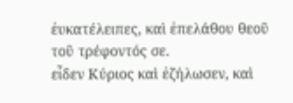ἐυκατέλειπες, καὶ ἐπελάθου θεοῦ τοῦ τρέφοντός σε.
εἶδεν Κύριος καὶ ἐζήλωσεν, καὶ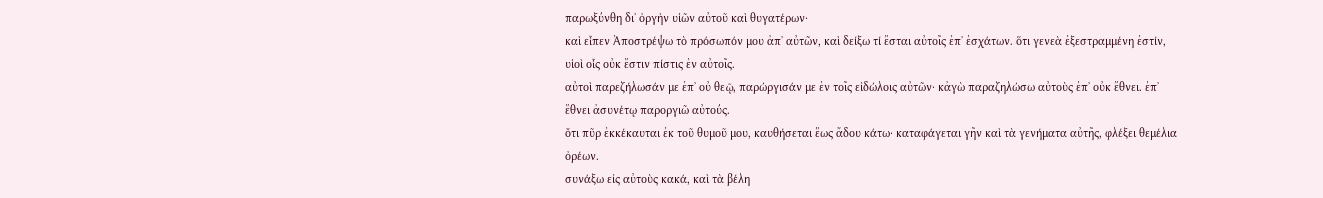παρωξύνθη δι᾿ ὀργὴν υἱῶν αὐτοῦ καὶ θυγατέρων·
καὶ εἶπεν Ἀποστρέψω τὸ πρόσωπόν μου ἀπʼ αὐτῶν, καὶ δείξω τί ἔσται αὐτοῖς ἐπʼ ἐσχάτων. ὅτι γενεὰ ἐξεστραμμένη ἐστίν, υἱοὶ οἷς οὐκ ἔστιν πίστις ἐν αὐτοῖς.
αὐτοὶ παρεζήλωσάν με ἐπʼ οὐ θεῷ, παρώργισάν με ἐν τοῖς εἰδώλοις αὐτῶν· κἀγὼ παραζηλώσω αὐτοὺς ἐπʼ οὐκ ἔθνει. ἐπ᾿ ἔθνει ἀσυνέτῳ παροργιῶ αὐτούς.
ὄτι πῦρ ἐκκέκαυται ἐκ τοῦ θυμοῦ μου, καυθήσεται ἕως ἄδου κάτω· καταφάγεται γῆν καὶ τὰ γενήματα αὐτῆς, φλέξει θεμέλια ὀρέων.
συνάξω εἰς αὐτοὺς κακά, καὶ τὰ βέλη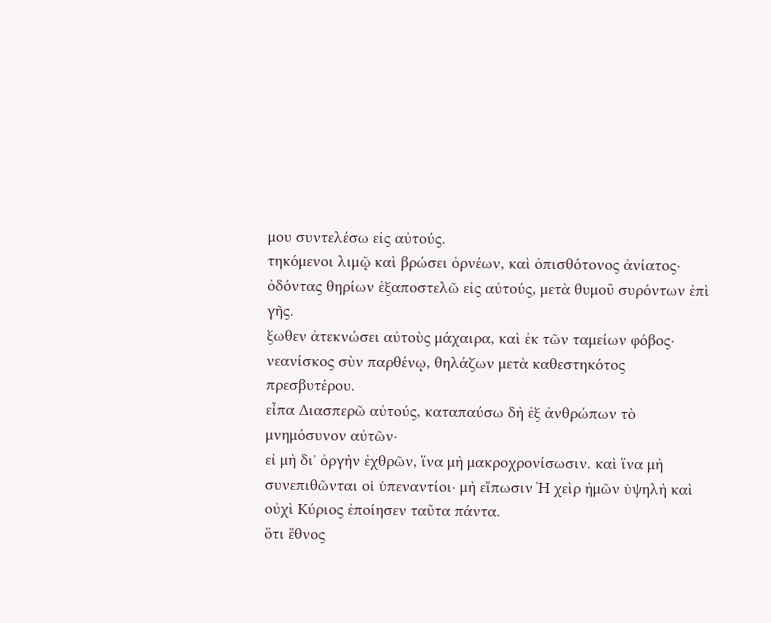μου συντελέσω εἰς αὐτούς.
τηκόμενοι λιμῷ καὶ βρώσει ὀρνέων, καὶ ὀπισθότονος ἀνίατος· ὀδόντας θηρίων ἐξαποστελῶ εἰς αὐτούς, μετὰ θυμοῦ συρόντων ἐπὶ γῆς.
ξωθεν ἀτεκνώσει αὐτοὺς μάχαιρα, καὶ ἐκ τῶν ταμείων φόβος· νεανίσκος σὺν παρθένῳ, θηλάζων μετὰ καθεστηκότος πρεσβυτέρου.
εἶπα Διασπερῶ αὐτούς, καταπαύσω δὴ ἐξ ἀνθρώπων τὸ μνημόσυνον αὐτῶν·
εἰ μὴ δι᾿ ὀργὴν ἐχθρῶν, ἵνα μὴ μακροχρονίσωσιν. καὶ ἵνα μὴ συνεπιθῶνται οἱ ὑπεναντίοι· μὴ εἴπωσιν Ἡ χεὶρ ἡμῶν ὑψηλὴ καὶ οὐχὶ Κύριος ἐποίησεν ταῦτα πάντα.
ὅτι ἔθνος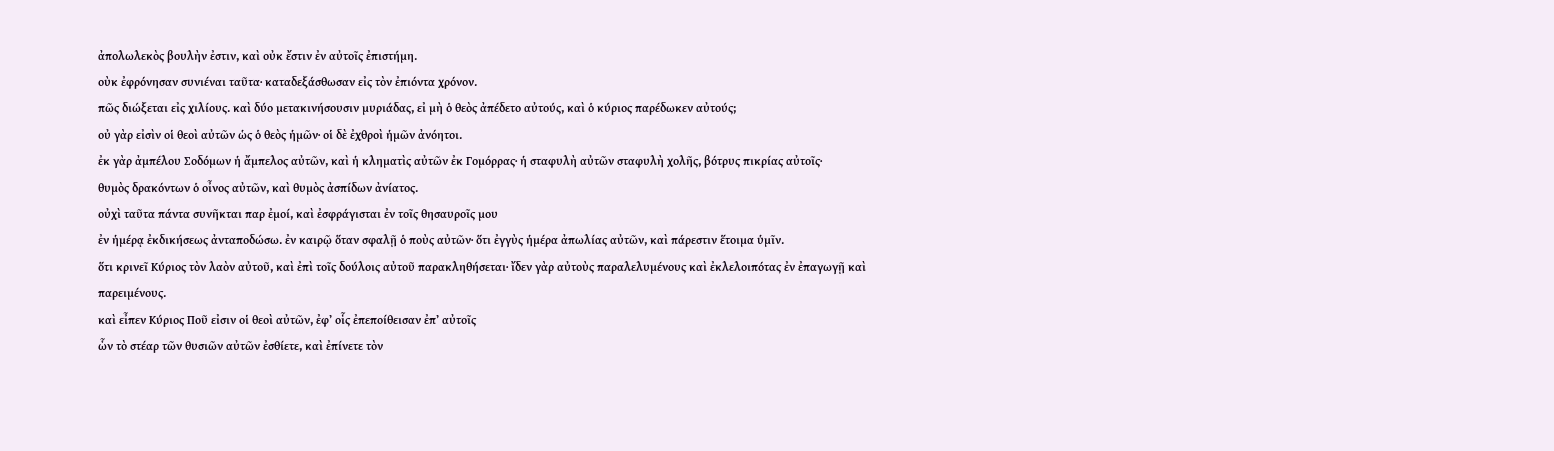ἀπολωλεκὸς βουλὴν ἐστιν, καὶ οὐκ ἔστιν ἐν αὐτοῖς ἐπιστήμη.
οὺκ ἐφρόνησαν συνιέναι ταῦτα· καταδεξάσθωσαν εἰς τὸν ἐπιόντα χρόνον.
πῶς διώξεται εἰς χιλίους. καὶ δύο μετακινήσουσιν μυριάδας, εἰ μὴ ὁ θεὸς ἀπέδετο αὐτούς, καὶ ὁ κύριος παρέδωκεν αὐτούς;
οὐ γὰρ εἰσὶν οἱ θεοὶ αὐτῶν ὡς ὁ θεὸς ἡμῶν· οἱ δὲ ἐχθροὶ ἡμῶν ἀνόητοι.
ἐκ γὰρ ἀμπέλου Σοδόμων ἡ ἄμπελος αὐτῶν, καὶ ἡ κληματὶς αὐτῶν ἐκ Γομόρρας· ἡ σταφυλὴ αὐτῶν σταφυλὴ χολῆς, βότρυς πικρίας αὐτοῖς·
θυμὸς δρακόντων ὁ οἶνος αὐτῶν, καὶ θυμὸς ἀσπίδων ἀνίατος.
οὐχὶ ταῦτα πάντα συνῆκται παρ ἐμοί, καὶ ἐσφράγισται ἐν τοῖς θησαυροῖς μου
ἐν ἡμέρᾳ ἐκδικήσεως ἀνταποδώσω. ἐν καιρῷ ὅταν σφαλῇ ὁ ποὺς αὐτῶν· ὅτι ἐγγὺς ἡμέρα ἀπωλίας αὐτῶν, καὶ πάρεστιν ἕτοιμα ὑμῖν.
ὅτι κρινεῖ Κύριος τὸν λαὸν αὐτοῦ, καὶ ἐπὶ τοῖς δούλοις αὐτοῦ παρακληθήσεται· ἴδεν γὰρ αὐτοὺς παραλελυμένους καὶ ἐκλελοιπότας ἐν ἐπαγωγῇ καὶ παρειμένους.
καὶ εἶπεν Κύριος Ποῦ εἰσιν οἱ θεοὶ αὐτῶν, ἐφʼ οἷς ἐπεποίθεισαν ἐπʼ αὐτοῖς
ὧν τὸ στέαρ τῶν θυσιῶν αὐτῶν ἐσθίετε, καὶ ἐπίνετε τὸν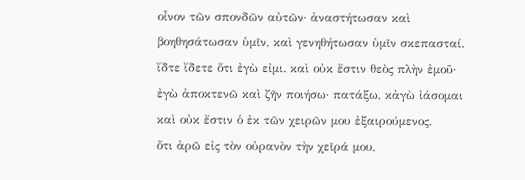οἶνον τῶν σπονδῶν αὐτῶν· ἀναστήτωσαν καὶ βοηθησάτωσαν ὑμῖν, καὶ γενηθήτωσαν ὑμῖν σκεπασταί.
ἴδτε ἴδετε ὅτι ἐγὼ εἰμι. καὶ οὐκ ἔστιν θεὸς πλὴν ἐμοῦ· ἐγὼ ἀποκτενῶ καὶ ζῆν ποιήσω· πατάξω, κἀγὼ ἰάσομαι καὶ οὐκ ἔστιν ὁ ἐκ τῶν χειρῶν μου ἐξαιρούμενος.
ὅτι ἀρῶ εἰς τὸν οὐρανὸν τὴν χεῖρά μου,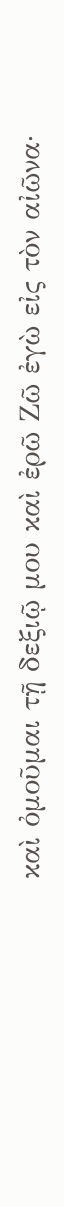καὶ ὀμοῦμαι τῇ δεξιῷ μου καὶ ἐρῶ Ζῶ ἐγὼ εἰς τὸν αἰῶνα·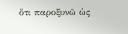ὅτι παροξυνῶ ὡς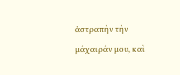ἀστραπὴν τὴν μάχαιράν μου, καὶ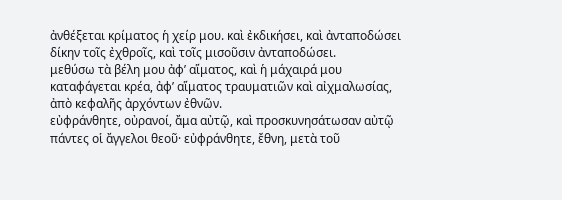ἀνθέξεται κρίματος ἡ χείρ μου. καὶ ἐκδικήσει, καὶ ἀνταποδώσει δίκην τοῖς ἐχθροῖς, καὶ τοῖς μισοῦσιν ἀνταποδώσει.
μεθύσω τὰ βέλη μου ἀφʼ αἵματος, καὶ ἡ μάχαιρά μου καταφάγεται κρέα, ἀφʼ αἵματος τραυματιῶν καὶ αἰχμαλωσίας, ἀπὸ κεφαλῆς ἀρχόντων ἐθνῶν.
εὐφράνθητε, οὐρανοί, ἄμα αὐτῷ, καὶ προσκυνησάτωσαν αὐτῷ πάντες οἱ ἄγγελοι θεοῦ· εὐφράνθητε, ἔθνη, μετὰ τοῦ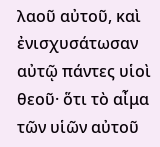λαοῦ αὐτοῦ, καὶ ἐνισχυσάτωσαν αὐτῷ πάντες υἱοὶ θεοῦ· ὅτι τὸ αἶμα τῶν υἱῶν αὐτοῦ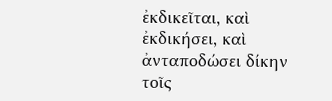ἐκδικεῖται, καὶ ἐκδικήσει, καὶ ἀνταποδώσει δίκην τοῖς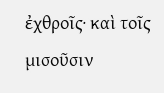ἐχθροῖς· καὶ τοῖς μισοῦσιν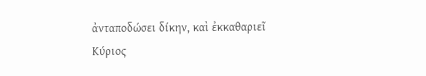ἀνταποδώσει δίκην, καὶ ἐκκαθαριεῖ Κύριος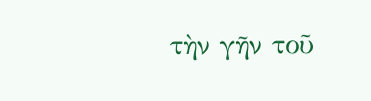τὴν γῆν τοῦ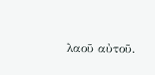λαοῦ αὐτοῦ.